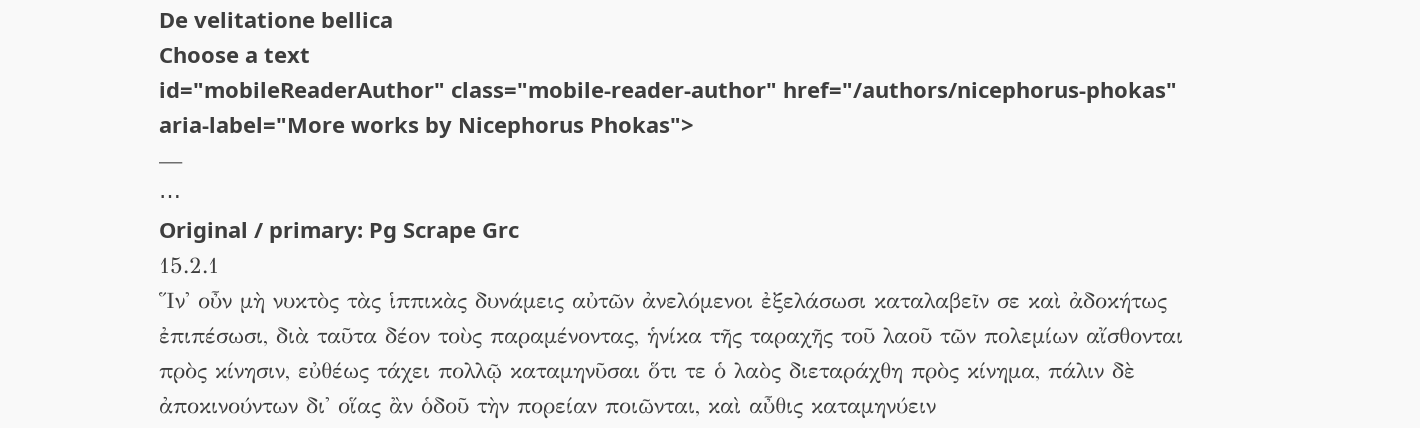De velitatione bellica
Choose a text
id="mobileReaderAuthor" class="mobile-reader-author" href="/authors/nicephorus-phokas" aria-label="More works by Nicephorus Phokas">
—
⋯
Original / primary: Pg Scrape Grc
15.2.1
Ἵν' οὖν μὴ νυκτὸς τὰς ἱππικὰς δυνάμεις αὐτῶν ἀνελόμενοι ἐξελάσωσι καταλαβεῖν σε καὶ ἀδοκήτως ἐπιπέσωσι, διὰ ταῦτα δέον τοὺς παραμένοντας, ἡνίκα τῆς ταραχῆς τοῦ λαοῦ τῶν πολεμίων αἴσθονται πρὸς κίνησιν, εὐθέως τάχει πολλῷ καταμηνῦσαι ὅτι τε ὁ λαὸς διεταράχθη πρὸς κίνημα, πάλιν δὲ ἀποκινούντων δι' οἵας ἂν ὁδοῦ τὴν πορείαν ποιῶνται, καὶ αὖθις καταμηνύειν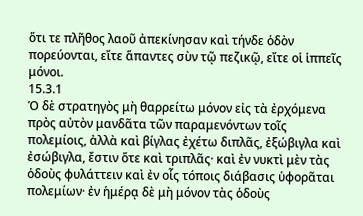ὅτι τε πλῆθος λαοῦ ἀπεκίνησαν καὶ τήνδε ὁδὸν πορεύονται, εἴτε ἅπαντες σὺν τῷ πεζικῷ, εἴτε οἱ ἱππεῖς μόνοι.
15.3.1
Ὁ δὲ στρατηγὸς μὴ θαρρείτω μόνον εἰς τὰ ἐρχόμενα πρὸς αὐτὸν μανδᾶτα τῶν παραμενόντων τοῖς πολεμίοις, ἀλλὰ καὶ βίγλας ἐχέτω διπλᾶς, ἐξώβιγλα καὶ ἐσώβιγλα, ἔστιν ὅτε καὶ τριπλᾶς· καὶ ἐν νυκτὶ μὲν τὰς ὁδοὺς φυλάττειν καὶ ἐν οἷς τόποις διάβασις ὑφορᾶται πολεμίων· ἐν ἡμέρᾳ δὲ μὴ μόνον τὰς ὁδοὺς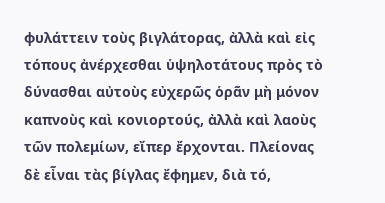φυλάττειν τοὺς βιγλάτορας, ἀλλὰ καὶ εἰς τόπους ἀνέρχεσθαι ὑψηλοτάτους πρὸς τὸ δύνασθαι αὐτοὺς εὐχερῶς ὁρᾶν μὴ μόνον καπνοὺς καὶ κονιορτούς, ἀλλὰ καὶ λαοὺς τῶν πολεμίων, εἴπερ ἔρχονται. Πλείονας δὲ εἶναι τὰς βίγλας ἔφημεν, διὰ τό,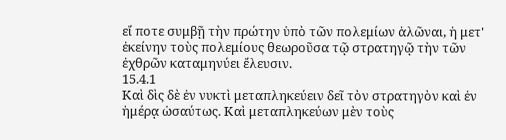εἴ ποτε συμβῇ τὴν πρώτην ὑπὸ τῶν πολεμίων ἁλῶναι, ἡ μετ' ἐκείνην τοὺς πολεμίους θεωροῦσα τῷ στρατηγῷ τὴν τῶν ἐχθρῶν καταμηνύει ἔλευσιν.
15.4.1
Καὶ δὶς δὲ ἐν νυκτὶ μεταπληκεύειν δεῖ τὸν στρατηγὸν καὶ ἐν ἡμέρᾳ ὡσαύτως. Καὶ μεταπληκεύων μὲν τοὺς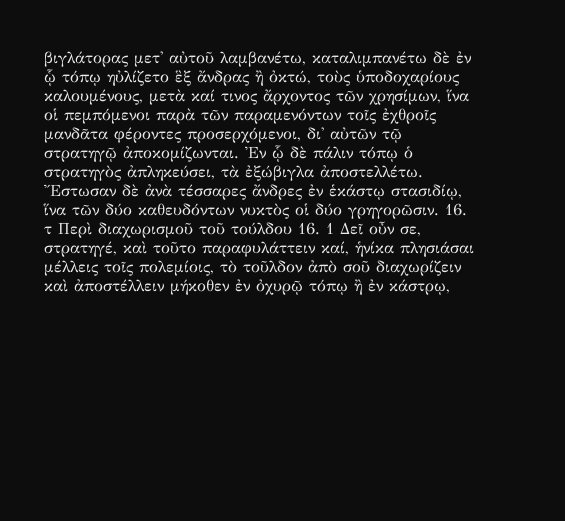βιγλάτορας μετ' αὐτοῦ λαμβανέτω, καταλιμπανέτω δὲ ἐν ᾧ τόπῳ ηὐλίζετο ἓξ ἄνδρας ἢ ὀκτώ, τοὺς ὑποδοχαρίους καλουμένους, μετὰ καί τινος ἄρχοντος τῶν χρησίμων, ἵνα οἱ πεμπόμενοι παρὰ τῶν παραμενόντων τοῖς ἐχθροῖς μανδᾶτα φέροντες προσερχόμενοι, δι' αὐτῶν τῷ στρατηγῷ ἀποκομίζωνται. Ἐν ᾧ δὲ πάλιν τόπῳ ὁ στρατηγὸς ἀπληκεύσει, τὰ ἐξώβιγλα ἀποστελλέτω. Ἔστωσαν δὲ ἀνὰ τέσσαρες ἄνδρες ἐν ἑκάστῳ στασιδίῳ, ἵνα τῶν δύο καθευδόντων νυκτὸς οἱ δύο γρηγορῶσιν. 16. τ Περὶ διαχωρισμοῦ τοῦ τούλδου 16. 1 Δεῖ οὖν σε, στρατηγέ, καὶ τοῦτο παραφυλάττειν καί, ἡνίκα πλησιάσαι μέλλεις τοῖς πολεμίοις, τὸ τοῦλδον ἀπὸ σοῦ διαχωρίζειν καὶ ἀποστέλλειν μήκοθεν ἐν ὀχυρῷ τόπῳ ἢ ἐν κάστρῳ,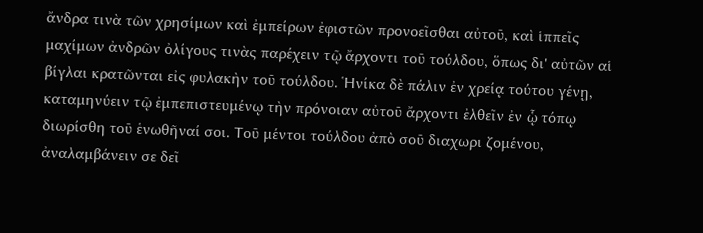ἄνδρα τινὰ τῶν χρησίμων καὶ ἐμπείρων ἐφιστῶν προνοεῖσθαι αὐτοῦ, καὶ ἱππεῖς μαχίμων ἀνδρῶν ὀλίγους τινὰς παρέχειν τῷ ἄρχοντι τοῦ τούλδου, ὅπως δι' αὐτῶν αἱ βίγλαι κρατῶνται εἰς φυλακὴν τοῦ τούλδου. Ἡνίκα δὲ πάλιν ἐν χρείᾳ τούτου γένῃ, καταμηνύειν τῷ ἐμπεπιστευμένῳ τὴν πρόνοιαν αὐτοῦ ἄρχοντι ἐλθεῖν ἐν ᾧ τόπῳ διωρίσθη τοῦ ἑνωθῆναί σοι. Τοῦ μέντοι τούλδου ἀπὸ σοῦ διαχωρι ζομένου, ἀναλαμβάνειν σε δεῖ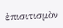ἐπισιτισμὸν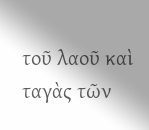τοῦ λαοῦ καὶ ταγὰς τῶν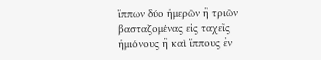ἵππων δύο ἡμερῶν ἢ τριῶν βασταζομένας εἰς ταχεῖς ἡμιόνους ἢ καὶ ἵππους ἐν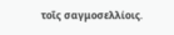τοῖς σαγμοσελλίοις.